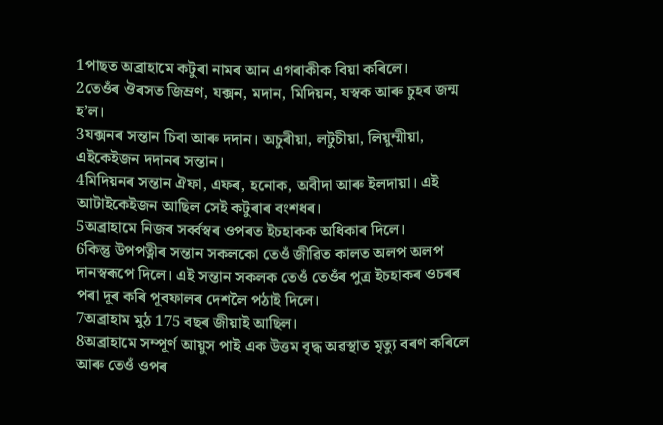1পাছত অব্ৰাহামে কটুৰা নামৰ আন এগৰাকীক বিয়া কৰিলে।
2তেওঁৰ ঔৰসত জিম্ৰণ, যক্সন, মদান, মিদিয়ন, যস্বক আৰু চুহৰ জন্ম হ’ল।
3যক্সনৰ সন্তান চিবা আৰু দদান। অচুৰীয়া, লটুচীয়া, লিয়ুম্মীয়া, এইকেইজন দদানৰ সন্তান।
4মিদিয়নৰ সন্তান ঐফা, এফৰ, হনোক, অবীদা আৰু ইলদায়া। এই আটাইকেইজন আছিল সেই কটুৰাৰ বংশধৰ।
5অব্ৰাহামে নিজৰ সৰ্ব্বস্বৰ ওপৰত ইচহাকক অধিকাৰ দিলে।
6কিন্তু উপপত্নীৰ সন্তান সকলকো তেওঁ জীৱিত কালত অলপ অলপ দানস্বৰূপে দিলে। এই সন্তান সকলক তেওঁ তেওঁৰ পুত্ৰ ইচহাকৰ ওচৰৰ পৰা দূৰ কৰি পূবফালৰ দেশলৈ পঠাই দিলে।
7অব্ৰাহাম মুঠ 175 বছৰ জীয়াই আছিল।
8অব্ৰাহামে সম্পূৰ্ণ আয়ুস পাই এক উত্তম বৃদ্ধ অৱস্থাত মৃত্যু বৰণ কৰিলে আৰু তেওঁ ওপৰ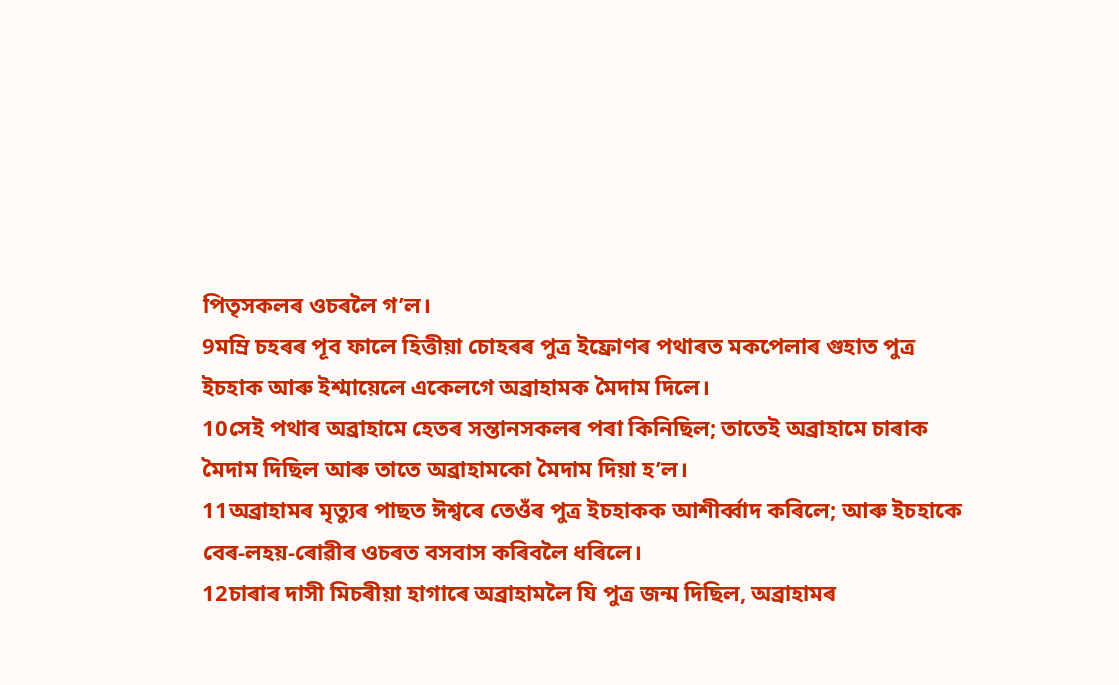পিতৃসকলৰ ওচৰলৈ গ’ল।
9মম্ৰি চহৰৰ পূব ফালে হিত্তীয়া চোহৰৰ পুত্র ইফ্রোণৰ পথাৰত মকপেলাৰ গুহাত পুত্ৰ ইচহাক আৰু ইশ্মায়েলে একেলগে অব্রাহামক মৈদাম দিলে।
10সেই পথাৰ অব্ৰাহামে হেতৰ সন্তানসকলৰ পৰা কিনিছিল; তাতেই অব্ৰাহামে চাৰাক মৈদাম দিছিল আৰু তাতে অব্ৰাহামকো মৈদাম দিয়া হ’ল।
11অব্ৰাহামৰ মৃত্যুৰ পাছত ঈশ্বৰে তেওঁৰ পুত্ৰ ইচহাকক আশীৰ্ব্বাদ কৰিলে; আৰু ইচহাকে বেৰ-লহয়-ৰোৱীৰ ওচৰত বসবাস কৰিবলৈ ধৰিলে।
12চাৰাৰ দাসী মিচৰীয়া হাগাৰে অব্ৰাহামলৈ যি পুত্ৰ জন্ম দিছিল, অব্ৰাহামৰ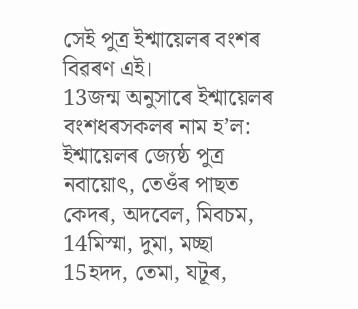সেই পুত্ৰ ইশ্মায়েলৰ বংশৰ বিৱৰণ এই।
13জন্ম অনুসাৰে ইশ্মায়েলৰ বংশধৰসকলৰ নাম হ’ল: ইশ্মায়েলৰ জ্যেষ্ঠ পুত্ৰ নবায়োৎ, তেওঁৰ পাছত কেদৰ, অদবেল, মিবচম,
14মিস্মা, দুমা, মচ্ছা
15হদদ, তেমা, যটূৰ,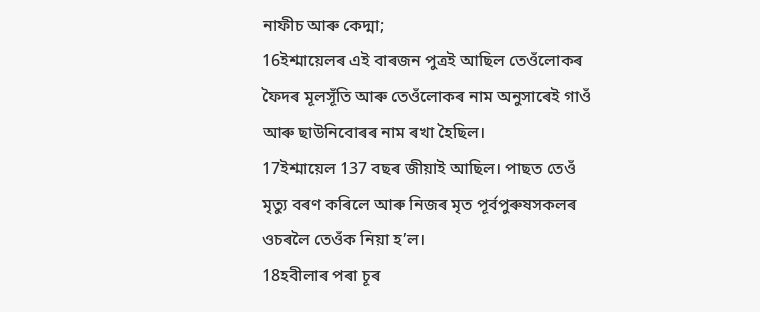নাফীচ আৰু কেদ্মা;
16ইশ্মায়েলৰ এই বাৰজন পুত্রই আছিল তেওঁলোকৰ ফৈদৰ মূলসূঁতি আৰু তেওঁলোকৰ নাম অনুসাৰেই গাওঁ আৰু ছাউনিবোৰৰ নাম ৰখা হৈছিল।
17ইশ্মায়েল 137 বছৰ জীয়াই আছিল। পাছত তেওঁ মৃত্যু বৰণ কৰিলে আৰু নিজৰ মৃত পূর্বপুৰুষসকলৰ ওচৰলৈ তেওঁক নিয়া হ’ল।
18হবীলাৰ পৰা চূৰ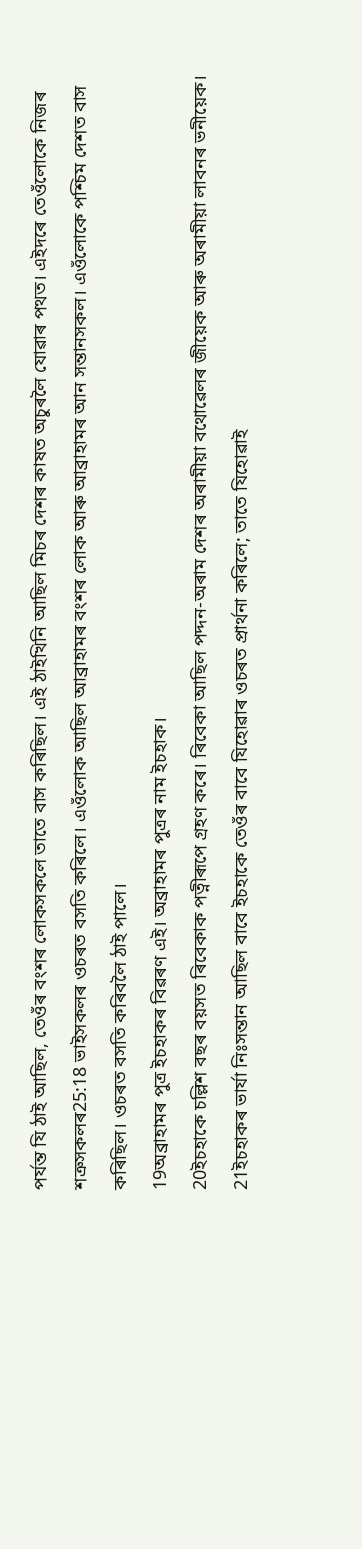পর্যন্ত যি ঠাই আছিল, তেওঁৰ বংশৰ লোকসকলে তাতে বাস কৰিছিল। এই ঠাইখিনি আছিল মিচৰ দেশৰ কাষত অচুৰলৈ যোৱাৰ পথত। এইদৰে তেওঁলোকে নিজৰ শত্রুসকলৰ25:18 ভাইসকলৰ ওচৰত বসতি কৰিলে। এওঁলোক আছিল আব্ৰাহামৰ বংশৰ লোক আৰু আব্ৰাহামৰ আন সন্তানসকল। এওঁলোকে পশ্চিম দেশত বাস কৰিছিল। ওচৰত বসতি কৰিবলৈ ঠাই পালে।
19অব্ৰাহামৰ পুত্ৰ ইচহাকৰ বিৱৰণ এই। অব্ৰাহামৰ পুত্রৰ নাম ইচহাক।
20ইচহাকে চল্লিশ বছৰ বয়সত ৰিবেকাক পত্নীৰূপে গ্রহণ কৰে। ৰিবেকা আছিল পদ্দন-অৰাম দেশৰ অৰামীয়া বথোৱেলৰ জীয়েক আৰু অৰামীয়া লাবনৰ ভনীয়েক।
21ইচহাকৰ ভাৰ্যা নিঃসন্তান আছিল বাবে ইচহাকে তেওঁৰ বাবে যিহোৱাৰ ওচৰত প্ৰাৰ্থনা কৰিলে; তাতে যিহোৱাই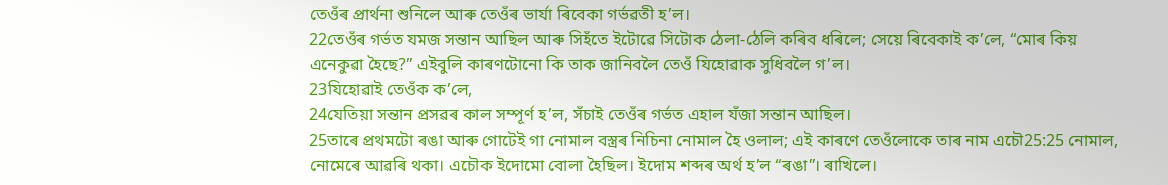তেওঁৰ প্ৰাৰ্থনা শুনিলে আৰু তেওঁৰ ভাৰ্যা ৰিবেকা গৰ্ভৱতী হ’ল।
22তেওঁৰ গর্ভত যমজ সন্তান আছিল আৰু সিহঁতে ইটোৱে সিটোক ঠেলা-ঠেলি কৰিব ধৰিলে; সেয়ে ৰিবেকাই ক’লে, “মোৰ কিয় এনেকুৱা হৈছে?” এইবুলি কাৰণটোনো কি তাক জানিবলৈ তেওঁ যিহোৱাক সুধিবলৈ গ’ল।
23যিহোৱাই তেওঁক ক’লে,
24যেতিয়া সন্তান প্ৰসৱৰ কাল সম্পূৰ্ণ হ’ল, সঁচাই তেওঁৰ গৰ্ভত এহাল যঁজা সন্তান আছিল।
25তাৰে প্ৰথমটো ৰঙা আৰু গোটেই গা নোমাল বস্ত্ৰৰ নিচিনা নোমাল হৈ ওলাল; এই কাৰণে তেওঁলোকে তাৰ নাম এচৌ25:25 নোমাল, নোমেৰে আৱৰি থকা। এচৌক ইদোমো বোলা হৈছিল। ইদোম শব্দৰ অর্থ হ’ল “ৰঙা”। ৰাখিলে।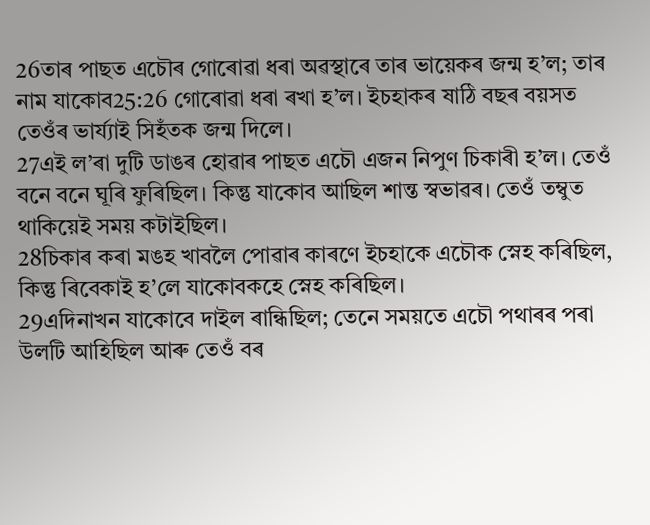26তাৰ পাছত এচৌৰ গোৰোৱা ধৰা অৱস্থাৰে তাৰ ভায়েকৰ জন্ম হ’ল; তাৰ নাম যাকোব25:26 গোৰোৱা ধৰা ৰখা হ’ল। ইচহাকৰ ষাঠি বছৰ বয়সত তেওঁৰ ভার্য্যাই সিহঁতক জন্ম দিলে।
27এই ল’ৰা দুটি ডাঙৰ হোৱাৰ পাছত এচৌ এজন নিপুণ চিকাৰী হ’ল। তেওঁ বনে বনে ঘূৰি ফুৰিছিল। কিন্তু যাকোব আছিল শান্ত স্বভাৱৰ। তেওঁ তম্বুত থাকিয়েই সময় কটাইছিল।
28চিকাৰ কৰা মঙহ খাবলৈ পোৱাৰ কাৰণে ইচহাকে এচৌক স্নেহ কৰিছিল, কিন্তু ৰিবেকাই হ’লে যাকোবকহে স্নেহ কৰিছিল।
29এদিনাখন যাকোবে দাইল ৰান্ধিছিল; তেনে সময়তে এচৌ পথাৰৰ পৰা উলটি আহিছিল আৰু তেওঁ বৰ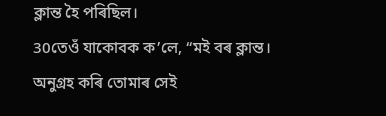ক্লান্ত হৈ পৰিছিল।
30তেওঁ যাকোবক ক’লে, “মই বৰ ক্লান্ত। অনুগ্রহ কৰি তোমাৰ সেই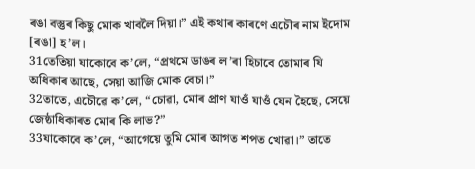ৰঙা বস্তুৰ কিছু মোক খাবলৈ দিয়া।” এই কথাৰ কাৰণে এচৌৰ নাম ইদোম [ৰঙা] হ’ল।
31তেতিয়া যাকোবে ক’লে, “প্রথমে ডাঙৰ ল’ৰা হিচাবে তোমাৰ যি অধিকাৰ আছে, সেয়া আজি মোক বেচা।”
32তাতে, এচৌৱে ক’লে, “চোৱা, মোৰ প্রাণ যাওঁ যাওঁ যেন হৈছে, সেয়ে জেষ্ঠাধিকাৰত মোৰ কি লাভ?”
33যাকোবে ক’লে, “আগেয়ে তুমি মোৰ আগত শপত খোৱা।” তাতে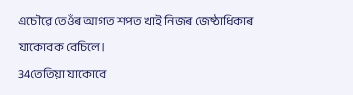এচৌৱে তেওঁৰ আগত শপত খাই নিজৰ জেষ্ঠাধিকাৰ যাকোবক বেচিলে।
34তেতিয়া যাকোবে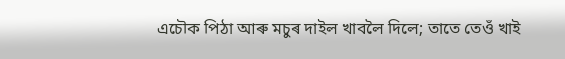এচৌক পিঠা আৰু মচুৰ দাইল খাবলৈ দিলে; তাতে তেওঁ খাই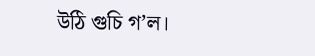উঠি গুচি গ’ল।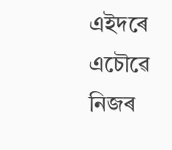এইদৰে এচৌৱে নিজৰ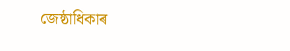জেষ্ঠাধিকাৰ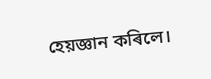হেয়জ্ঞান কৰিলে।